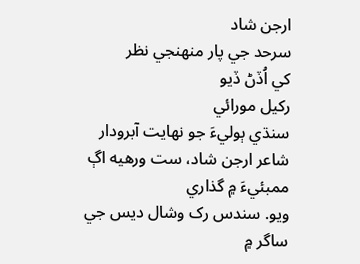ارجن شاد
سرحد جي پار منهنجي نظر
کي اُڏڻ ڏيو
رکيل مورائي
سنڌي ٻوليءَ جو نهايت آبرودار شاعر ارجن شاد، ست ورهيه اڳ ممبئيءَ ۾ گذاري
ويو. سندس رک وشال ديس جي ساگر ۾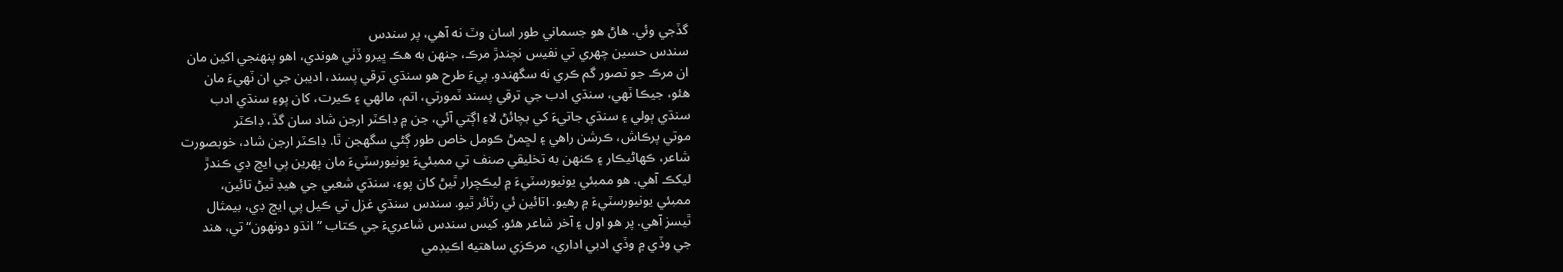گڏجي وئي. هاڻ هو جسماني طور اسان وٽ نه آهي، پر سندس
سندس حسين چهري تي نفيس نچندڙ مرڪ، جنهن به هڪ ڀيرو ڏٺي هوندي، اهو پنهنجي اکين مان
ان مرڪ جو تصور گم ڪري نه سگهندو. ٻيءَ طرح هو سنڌي ترقي پسند، اديبن جي ان ٽهيءَ مان
هئو، جيڪا ٽهي، سنڌي ادب جي ترقي پسند ٽمورتي، اتم، مالهي ۽ ڪيرت، کان پوءِ سنڌي ادب
سنڌي ٻولي ۽ سنڌي جاتيءَ کي بچائڻ لاءِ اڳتي آئي، جن ۾ ڊاڪٽر ارجن شاد سان گڏ، ڊاڪٽر
موتي پرڪاش، ڪرشن راهي ۽ لڇمڻ ڪومل خاص طور ڳڻي سگهجن ٿا. ڊاڪٽر ارجن شاد، خوبصورت
شاعر، ڪهاڻيڪار ۽ ڪنهن به تخليقي صنف تي ممبئيءَ يونيورسٽيءَ مان پهرين پي ايڇ ڊي ڪندڙ
ليکڪ آهي. هو ممبئي يونيورسٽيءَ ۾ ليڪچرار ٿيڻ کان پوءِ، سنڌي شعبي جي هيڊ ٿيڻ تائين،
ممبئي يونيورسٽيءَ ۾ رهيو. اتائين ئي رٽائر ٿيو. سندس سنڌي غزل تي ڪيل پي ايڇ ڊي، بيمثال
ٿيسز آهي. پر هو اول ۽ آخر شاعر هئو. کيس سندس شاعريءَ جي ڪتاب ”انڌو دونهون“ تي، هند
جي وڏي ۾ وڏي ادبي اداري، مرڪزي ساهتيه اڪيڊمي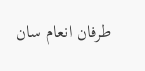طرفان انعام سان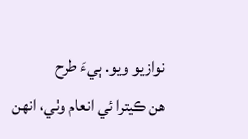نوازيو ويو. ٻيءَ طرح
هن ڪيترا ئي انعام وٺي، انهن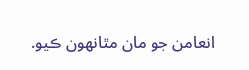انعامن جو مان مٿانهون ڪيو.